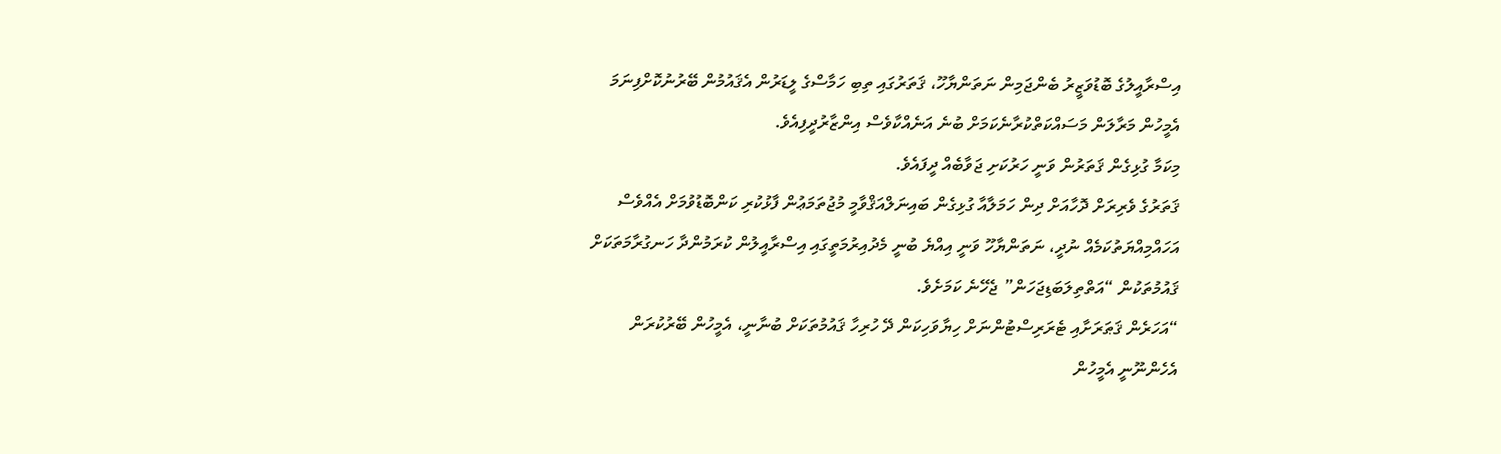އިސްރާއީލުގެ ބޮޑުވަޒީރު ބެންޖަމިން ނަތަންޔާހޫ، ޤަތަރުގައި ތިބި ހަމާސްގެ ލީޑަރުން އެޤައުމުން ބޭރުނުކޮށްފިނަމަ އެމީހުން މަރާލަން މަސައްކަތްކުރާނެކަމަށް ބުނެ އަނެއްކާވެސް އިންޒާރުދީފިއެވެ.
މިކަމާ ގުޅިގެން ޤަތަރުން ވަނީ ހަރުކަށި ޖަވާބެއް ދީފައެވެ.
ޤަތަރުގެ ވެރިރަށް ދޮހާއަށް ދިން ހަމަލާއާ ގުޅިގެން ބައިނަލްއަޤްވާމީ މުޖުތަމަޢުން ފާޅުކުރި ކަންބޮޑުވުމަށް އެއްވެސް އަހައްމިއްޔަތުކަމެއް ނުދީ، ނަތަންޔާހޫ ވަނީ އިއްޔެ ބުނީ މެދުއިރުމަތީގައި އިސްރާއީލުން ކުރަމުންދާ ހަނގުރާމަތަކަށް ޤައުމުތަކުން “އަތްތިލަބަޑިޖަހަން” ޖެހޭނެ ކަމަށެވެ.
“އަހަރެން ޤަޠަރަށާއި ޓެރަރިސްޓުންނަށް ހިޔާވަހިކަން ދޭ ހުރިހާ ޤައުމުތަކަށް ބުނާނީ، އެމީހުން ބޭރުކުރަން އެހެންނޫނީ އެމީހުން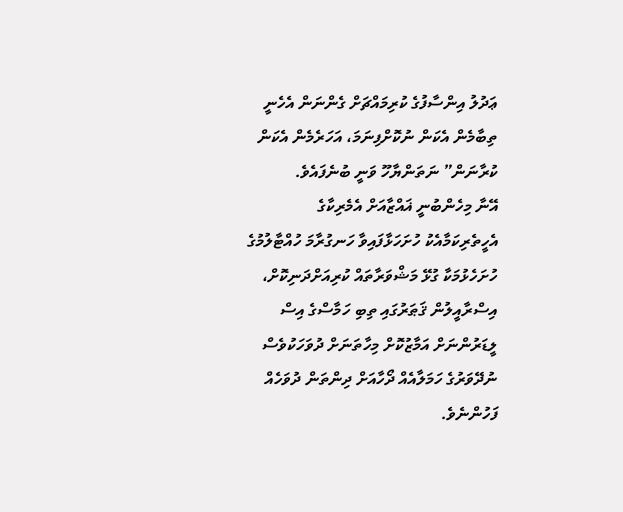ޢަދުލު އިންސާފުގެ ކުރިމައްޗަށް ގެންނަން އެހެނީ ތިބާމެން އެކަން ނުކޮށްފިނަމަ، އަހަރެމެން އެކަން ކުރާނަން” ނަތަންޔާހޫ ވަނީ ބުނެފައެވެ.
އޭނާ މިހެންބުނީ ޣައްޒާއަށް އެމެރިކާގެ އެހީތެރިކަމާއެކު ހުށަހަޅާފައިވާ ހަނގުރާމަ ހުއްޓާލުމުގެ ހުށަހެޅުމަކާ ގުޅޭ މަޝްވަރާތައް ކުރިއަށްދަނިކޮށް، އިސްރާއީލުން ޤަޠަރުގައި ތިބި ހަމާސްގެ އިސް ލީޑަރުންނަށް އަމާޒުކޮށް މިހާތަނަށް ދުވަހަކުވެސް ނުދޭވަރުގެ ހަމަލާއެއް ދޯހާއަށް ދިންތަން ދުވަހެއް ފަހުންނެވެ.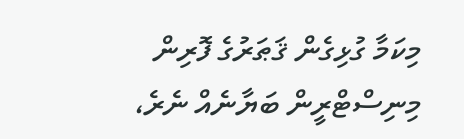މިކަމާ ގުޅިގެން ޤަޠަރުގެ ފޮރިން މިނިސްޓްރީން ބަޔާނެއް ނެރެ،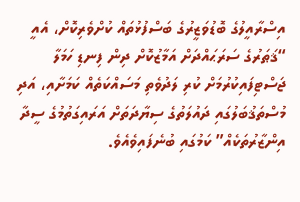އިސްރާއީލުގެ ބޮޑުވަޒީރުގެ ބަސްފުޅުތައް ކުށްވެރިކޮށް، އެއީ “ޤަޠަރުގެ ސަރަޙައްދަށް އަމާޒުކޮށް ދިން ފިނޑި ހަމަލާ ޖަސްޓިފައިކުރުމަށް ކުރި ލަދުވެތި މަސައްކަތެއް ކަމަށާއި، އަދި މުސްތަޤުބަލުގައި ދައުލަތުގެ ސިޔާދަތަށް އަރައިގަތުމުގެ ސީދާ އިންޒާރުތަކެއް” ކަމުގައި ބުނެފައިވެއެވެ.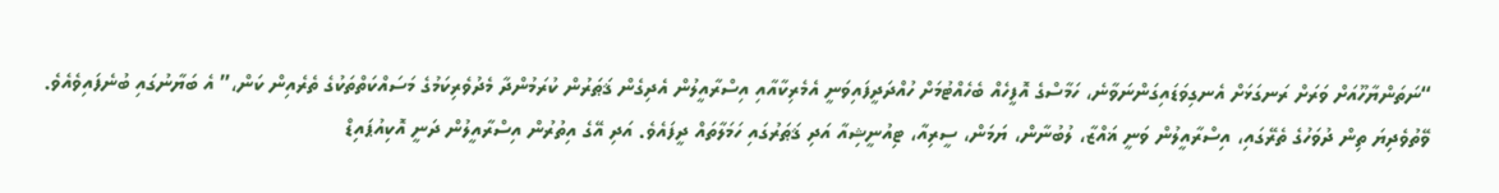“ނަތަންޔާހޫއަށް ވަރަށް ރަނގަޅަށް އެނގިވަޑައިގަންނަވާނެ، ހަމާސްގެ އޮފީހެއް ބެހެއްޓުމަށް ހުއްދަދީފައިވަނީ އެމެރިކާއާއި އިސްރާއީލުން އެދިގެން ޤަޠަރުން ކުރަމުންދާ މެދުވެރިކަމުގެ މަސައްކަތްތަކުގެ ތެރެއިން ކަން،” އެ ބަޔާނުގައި ބުނެފައިވެއެވެ.
ވޭތުވެދިޔަ ތިން ދުވަހުގެ ތެރޭގައި، އިސްރާއީލުން ވަނީ ޣައްޒާ، ލުބުނާން، ޔަމަން، ސީރިއާ، ޓިއުނީޝިއާ އަދި ޤަޠަރުގައި ހަމަލާތައް ދީފައެވެ. އަދި އޭގެ އިތުރުން އިސްރާއީލުން ދަނީ އޮކިއުޕައިޑް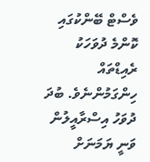ވެސްޓް ބޭންކުގައި ކޮންމެ ދުވަހަކު ރެއިޑްތައް ހިންގަމުންނެވެ. ބުދަ ދުވަހު އިސްރާއީލުން ވަނީ ޔަމަނަށް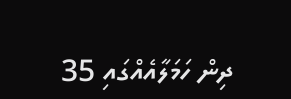ދިން ހަމަލާއެއްގައި 35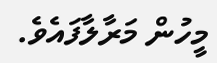މީހުން މަރާލާފައެވެ.